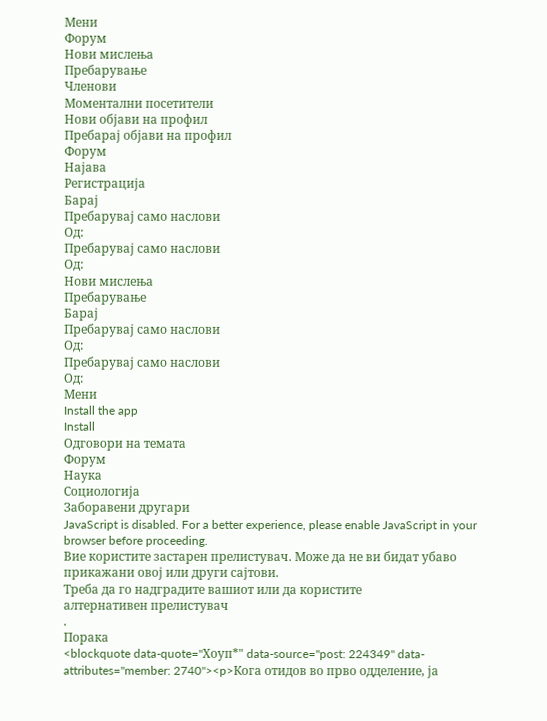Мени
Форум
Нови мислења
Пребарување
Членови
Моментални посетители
Нови објави на профил
Пребарај објави на профил
Форум
Најава
Регистрација
Барај
Пребарувај само наслови
Од:
Пребарувај само наслови
Од:
Нови мислења
Пребарување
Барај
Пребарувај само наслови
Од:
Пребарувај само наслови
Од:
Мени
Install the app
Install
Одговори на темата
Форум
Наука
Социологија
Заборавени другари
JavaScript is disabled. For a better experience, please enable JavaScript in your browser before proceeding.
Вие користите застарен прелистувач. Може да не ви бидат убаво прикажани овој или други сајтови.
Треба да го надградите вашиот или да користите
алтернативен прелистувач
.
Порака
<blockquote data-quote="Хоуп*" data-source="post: 224349" data-attributes="member: 2740"><p>Кога отидов во прво одделение, ја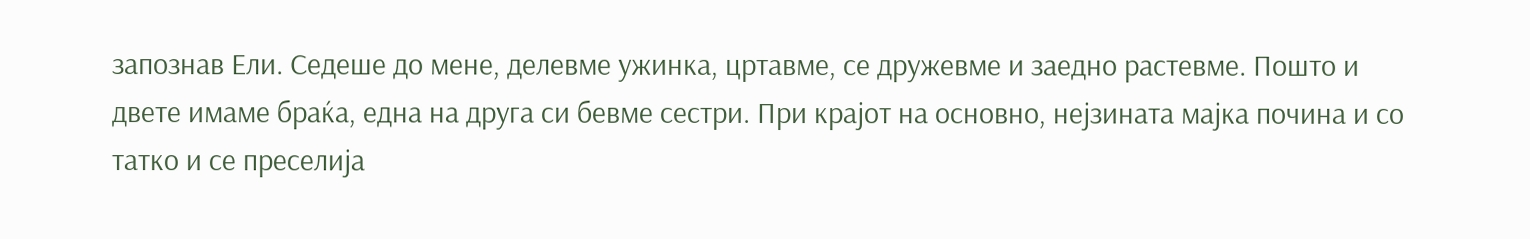запознав Ели. Седеше до мене, делевме ужинка, цртавме, се дружевме и заедно растевме. Пошто и двете имаме браќа, една на друга си бевме сестри. При крајот на основно, нејзината мајка почина и со татко и се преселија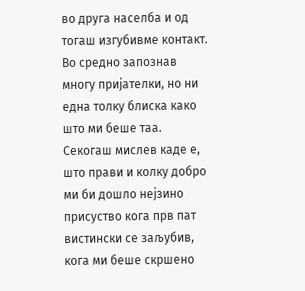во друга населба и од тогаш изгубивме контакт. Во средно запознав многу пријателки, но ни една толку блиска како што ми беше таа. Секогаш мислев каде е, што прави и колку добро ми би дошло нејзино присуство кога прв пат вистински се заљубив, кога ми беше скршено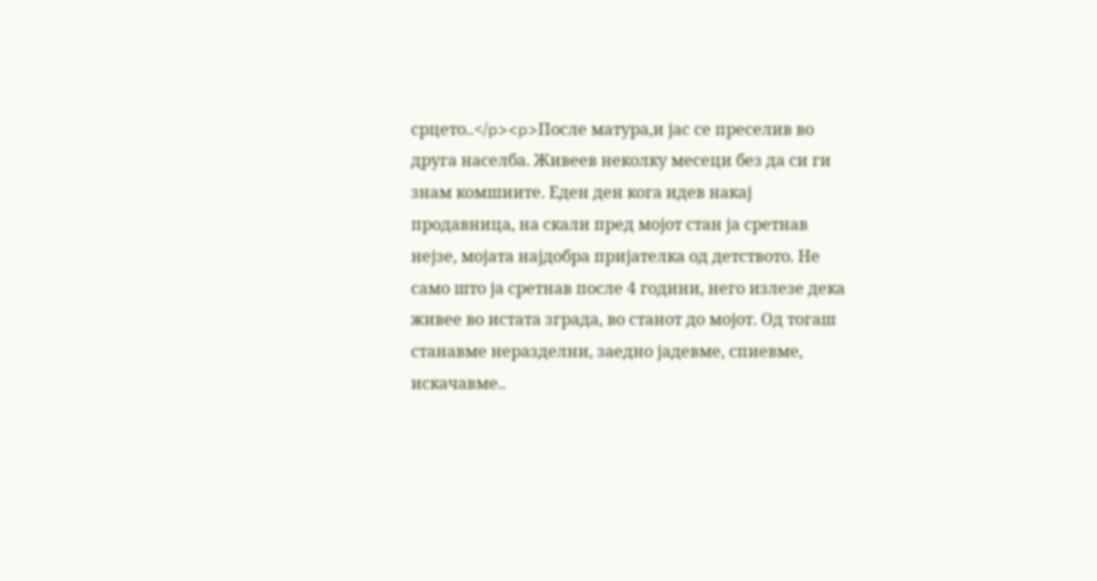срцето..</p><p>После матура,и јас се преселив во друга населба. Живеев неколку месеци без да си ги знам комшиите. Еден ден кога идев накај продавница, на скали пред мојот стан ја сретнав нејзе, мојата најдобра пријателка од детството. Не само што ја сретнав после 4 години, него излезе дека живее во истата зграда, во станот до мојот. Од тогаш станавме неразделни, заедно јадевме, спиевме, искачавме..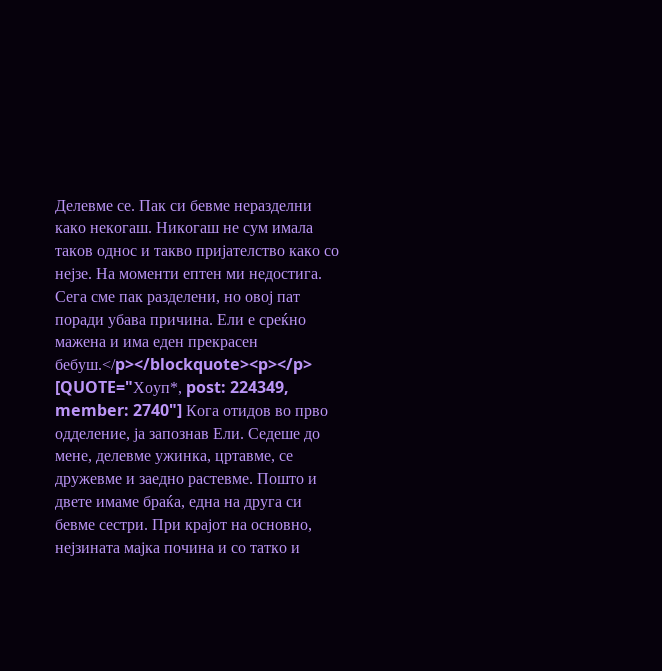Делевме се. Пак си бевме неразделни како некогаш. Никогаш не сум имала таков однос и такво пријателство како со нејзе. На моменти ептен ми недостига. Сега сме пак разделени, но овој пат поради убава причина. Ели е среќно мажена и има еден прекрасен бебуш.</p></blockquote><p></p>
[QUOTE="Хоуп*, post: 224349, member: 2740"] Кога отидов во прво одделение, ја запознав Ели. Седеше до мене, делевме ужинка, цртавме, се дружевме и заедно растевме. Пошто и двете имаме браќа, една на друга си бевме сестри. При крајот на основно, нејзината мајка почина и со татко и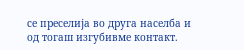се преселија во друга населба и од тогаш изгубивме контакт.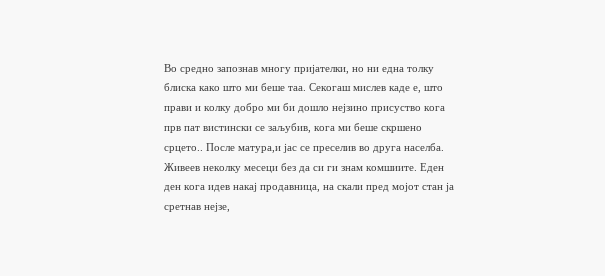Во средно запознав многу пријателки, но ни една толку блиска како што ми беше таа. Секогаш мислев каде е, што прави и колку добро ми би дошло нејзино присуство кога прв пат вистински се заљубив, кога ми беше скршено срцето.. После матура,и јас се преселив во друга населба. Живеев неколку месеци без да си ги знам комшиите. Еден ден кога идев накај продавница, на скали пред мојот стан ја сретнав нејзе,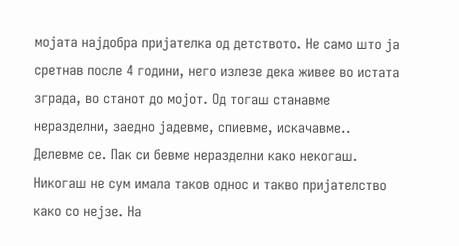мојата најдобра пријателка од детството. Не само што ја сретнав после 4 години, него излезе дека живее во истата зграда, во станот до мојот. Од тогаш станавме неразделни, заедно јадевме, спиевме, искачавме.. Делевме се. Пак си бевме неразделни како некогаш. Никогаш не сум имала таков однос и такво пријателство како со нејзе. На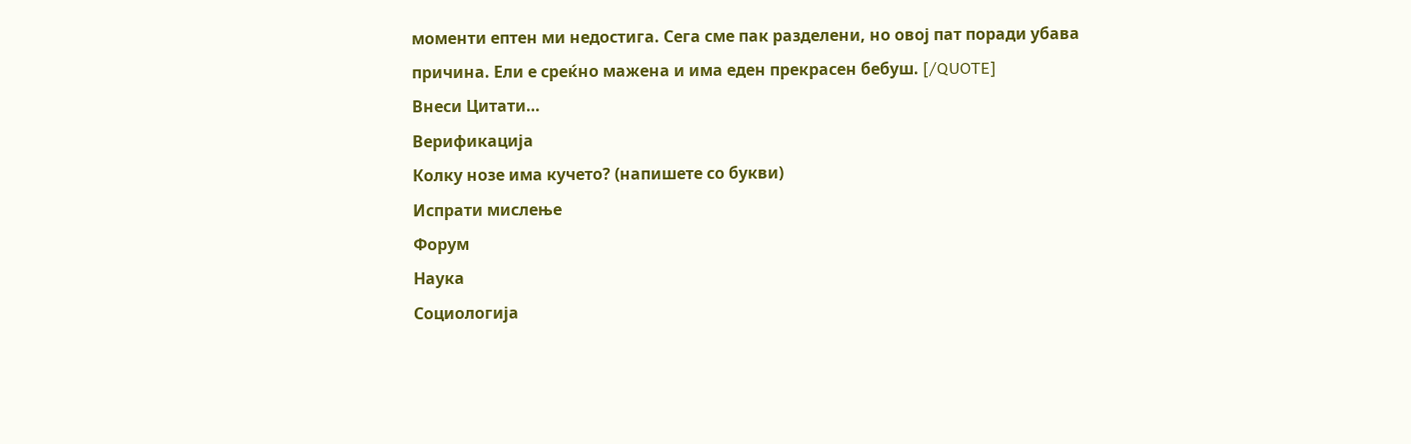моменти ептен ми недостига. Сега сме пак разделени, но овој пат поради убава причина. Ели е среќно мажена и има еден прекрасен бебуш. [/QUOTE]
Внеси Цитати…
Верификација
Колку нозе има кучето? (напишете со букви)
Испрати мислење
Форум
Наука
Социологија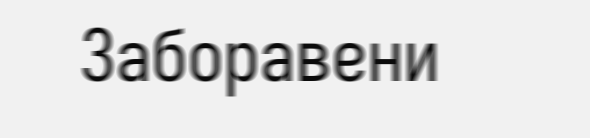Заборавени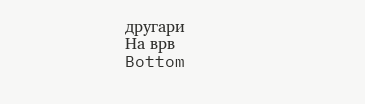другари
На врв
Bottom